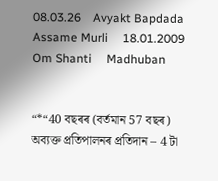08.03.26    Avyakt Bapdada     Assame Murli     18.01.2009     Om Shanti     Madhuban


“*“40 বছৰৰ (বৰ্তমান 57 বছৰ) অব্যক্ত প্ৰতিপালনৰ প্ৰতিদান – 4 টা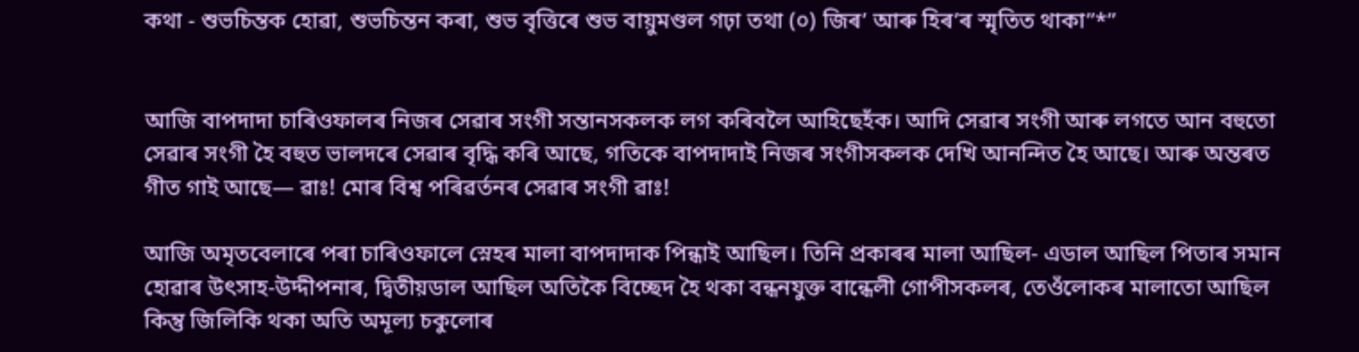কথা - শুভচিন্তক হোৱা, শুভচিন্তন কৰা, শুভ বৃত্তিৰে শুভ বায়ুমণ্ডল গঢ়া তথা (০) জিৰ’ আৰু হিৰ’ৰ স্মৃতিত থাকা”*”


আজি বাপদাদা চাৰিওফালৰ নিজৰ সেৱাৰ সংগী সন্তানসকলক লগ কৰিবলৈ আহিছেহঁক। আদি সেৱাৰ সংগী আৰু লগতে আন বহুতো সেৱাৰ সংগী হৈ বহুত ভালদৰে সেৱাৰ বৃদ্ধি কৰি আছে, গতিকে বাপদাদাই নিজৰ সংগীসকলক দেখি আনন্দিত হৈ আছে। আৰু অন্তৰত গীত গাই আছে— ৱাঃ! মোৰ বিশ্ব পৰিৱৰ্তনৰ সেৱাৰ সংগী ৱাঃ!

আজি অমৃতবেলাৰে পৰা চাৰিওফালে স্নেহৰ মালা বাপদাদাক পিন্ধাই আছিল। তিনি প্ৰকাৰৰ মালা আছিল- এডাল আছিল পিতাৰ সমান হোৱাৰ উৎসাহ-উদ্দীপনাৰ, দ্বিতীয়ডাল আছিল অতিকৈ বিচ্ছেদ হৈ থকা বন্ধনযুক্ত বান্ধেলী গোপীসকলৰ, তেওঁলোকৰ মালাতো আছিল কিন্তু জিলিকি থকা অতি অমূল্য চকুলোৰ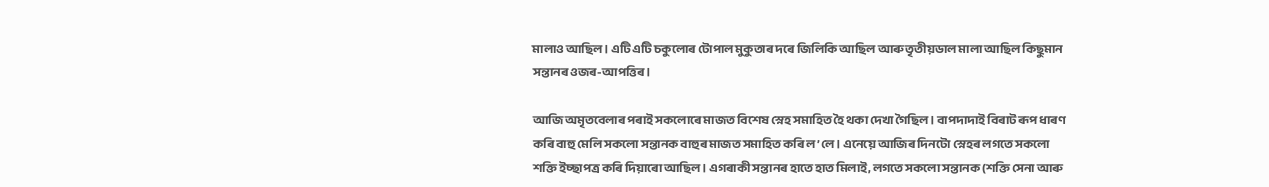মালাও আছিল। এটি এটি চকুলোৰ টোপাল মুকুতাৰ দৰে জিলিকি আছিল আৰু তৃতীয়ডাল মালা আছিল কিছুমান সন্তানৰ ওজৰ-আপত্তিৰ।

আজি অমৃতবেলাৰ পৰাই সকলোৰে মাজত বিশেষ স্নেহ সমাহিত হৈ থকা দেখা গৈছিল। বাপদাদাই বিৰাট ৰূপ ধাৰণ কৰি বাহু মেলি সকলো সন্তানক বাহুৰ মাজত সমাহিত কৰি ল’লে। এনেয়ে আজিৰ দিনটো স্নেহৰ লগতে সকলো শক্তি ইচ্ছাপত্ৰ কৰি দিয়াৰো আছিল। এগৰাকী সন্তানৰ হাতে হাত মিলাই, লগতে সকলো সন্তানক (শক্তি সেনা আৰু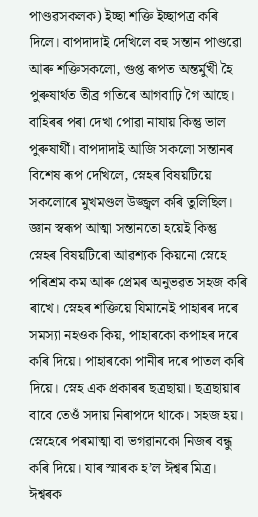পাণ্ডৱসকলক) ইচ্ছা শক্তি ইচ্ছাপত্ৰ কৰি দিলে। বাপদাদাই দেখিলে বহু সন্তান পাণ্ডৱো আৰু শক্তিসকলো, গুপ্ত ৰূপত অন্তৰ্মুখী হৈ পুৰুষাৰ্থত তীব্ৰ গতিৰে আগবাঢ়ি গৈ আছে। বাহিৰৰ পৰা দেখা পোৱা নাযায় কিন্তু ভাল পুৰুষাৰ্থী। বাপদাদাই আজি সকলো সন্তানৰ বিশেষ ৰূপ দেখিলে, স্নেহৰ বিষয়টিয়ে সকলোৰে মুখমণ্ডল উজ্জ্বল কৰি তুলিছিল। জ্ঞান স্বৰূপ আত্মা সন্তানতো হয়েই কিন্তু স্নেহৰ বিষয়টিৰো আৱশ্যক কিয়নো স্নেহে পৰিশ্ৰম কম আৰু প্ৰেমৰ অনুভৱত সহজ কৰি ৰাখে। স্নেহৰ শক্তিয়ে যিমানেই পাহাৰৰ দৰে সমস্যা নহওক কিয়, পাহাৰকো কপাহৰ দৰে কৰি দিয়ে। পাহাৰকো পানীৰ দৰে পাতল কৰি দিয়ে। স্নেহ এক প্ৰকাৰৰ ছত্ৰছায়া। ছত্ৰছায়াৰ বাবে তেওঁ সদায় নিৰাপদে থাকে। সহজ হয়। স্নেহেৰে পৰমাত্মা বা ভগৱানকো নিজৰ বন্ধু কৰি দিয়ে। যাৰ স্মাৰক হ’ল ঈশ্বৰ মিত্ৰ। ঈশ্বৰক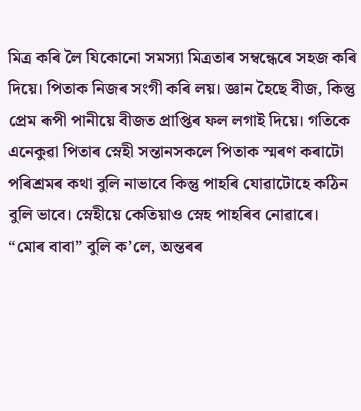মিত্ৰ কৰি লৈ যিকোনো সমস্যা মিত্ৰতাৰ সম্বন্ধেৰে সহজ কৰি দিয়ে। পিতাক নিজৰ সংগী কৰি লয়। জ্ঞান হৈছে বীজ, কিন্তু প্ৰেম ৰূপী পানীয়ে বীজত প্ৰাপ্তিৰ ফল লগাই দিয়ে। গতিকে এনেকুৱা পিতাৰ স্নেহী সন্তানসকলে পিতাক স্মৰণ কৰাটো পৰিশ্ৰমৰ কথা বুলি নাভাবে কিন্তু পাহৰি যোৱাটোহে কঠিন বুলি ভাবে। স্নেহীয়ে কেতিয়াও স্নেহ পাহৰিব নোৱাৰে। “মোৰ বাবা” বুলি ক’লে, অন্তৰৰ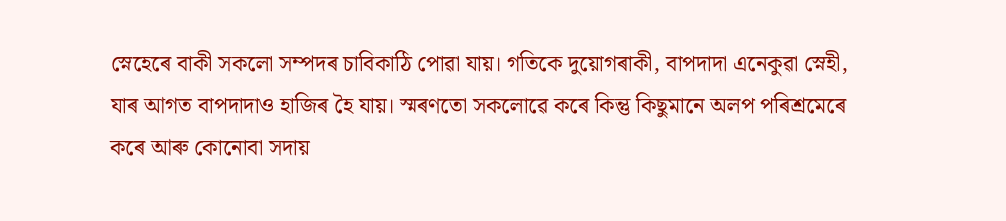স্নেহেৰে বাকী সকলো সম্পদৰ চাবিকাঠি পোৱা যায়। গতিকে দুয়োগৰাকী, বাপদাদা এনেকুৱা স্নেহী, যাৰ আগত বাপদাদাও হাজিৰ হৈ যায়। স্মৰণতো সকলোৱে কৰে কিন্তু কিছুমানে অলপ পৰিশ্ৰমেৰে কৰে আৰু কোনোবা সদায়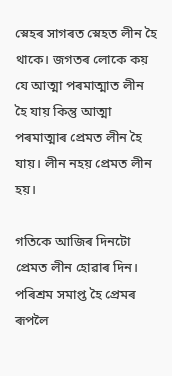স্নেহৰ সাগৰত স্নেহত লীন হৈ থাকে। জগতৰ লোকে কয় যে আত্মা পৰমাত্মাত লীন হৈ যায় কিন্তু আত্মা পৰমাত্মাৰ প্ৰেমত লীন হৈ যায়। লীন নহয় প্ৰেমত লীন হয়।

গতিকে আজিৰ দিনটো প্ৰেমত লীন হোৱাৰ দিন। পৰিশ্ৰম সমাপ্ত হৈ প্ৰেমৰ ৰূপলৈ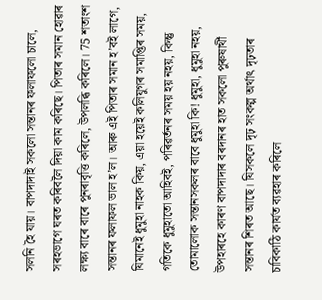সলনি হৈ যায়। বাপদাদাই সকলো সন্তানৰ ফলাফলো চালে, সৰহভাগে ঘৰত কৰিবলৈ দিয়া কাম কৰিছে। পিতাৰ সমান হোৱাৰ লক্ষ্য বাৰে বাৰে পুনৰাবৃত্তি কৰিলে, উপলব্ধি কৰিলে। 75 শতাংশ সন্তানৰ ফলাফল ভাল হ’ল। আৰু এই পিতাৰ সমান হ’বই লাগে, যিমানেই ধুমুহা নাহক কিয়, এয়া হয়েই কলিযুগৰ সমাপ্তিৰ সময়, গতিকে ধুমুহাতো আহিবই, পৰিৱৰ্তনৰ সময় হয় নহয়, কিন্তু তোমালোক সন্তানসকলৰ বাবে ধুমুহা কি! ধুমুহা, ধুমুহা নহয়, উপহাৰহে কাৰণ বাপদাদাৰ বৰদানৰ হাত সকলো পুৰুষাৰ্থী সন্তানৰ শিৰত আছে। যিসকলে দৃঢ় সংকল্প অৰ্থাৎ দৃঢ়তাৰ চাবিকাঠি কাৰ্যত ব্যৱহাৰ কৰিলে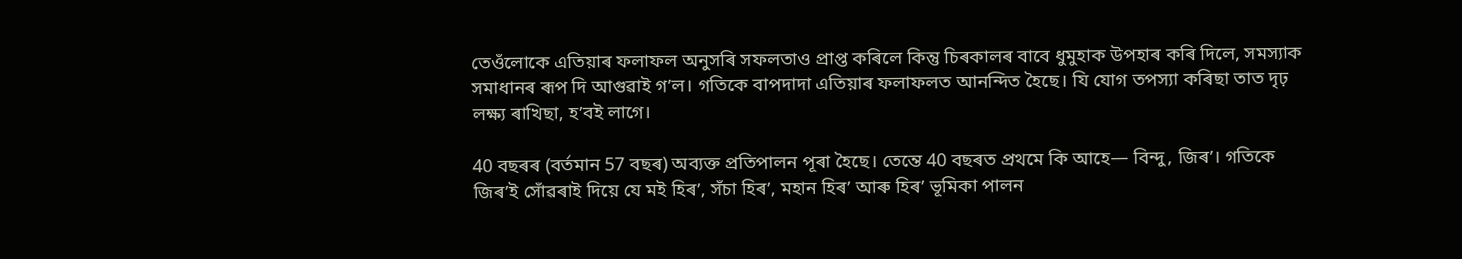তেওঁলোকে এতিয়াৰ ফলাফল অনুসৰি সফলতাও প্ৰাপ্ত কৰিলে কিন্তু চিৰকালৰ বাবে ধুমুহাক উপহাৰ কৰি দিলে, সমস্যাক সমাধানৰ ৰূপ দি আগুৱাই গ’ল। গতিকে বাপদাদা এতিয়াৰ ফলাফলত আনন্দিত হৈছে। যি যোগ তপস্যা কৰিছা তাত দৃঢ় লক্ষ্য ৰাখিছা, হ’বই লাগে।

40 বছৰৰ (বৰ্তমান 57 বছৰ) অব্যক্ত প্ৰতিপালন পূৰা হৈছে। তেন্তে 40 বছৰত প্ৰথমে কি আহে— বিন্দু, জিৰ’। গতিকে জিৰ’ই সোঁৱৰাই দিয়ে যে মই হিৰ’, সঁচা হিৰ’, মহান হিৰ’ আৰু হিৰ’ ভূমিকা পালন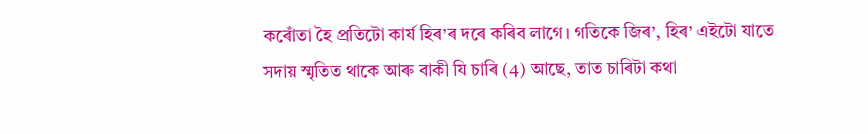কৰোঁতা হৈ প্ৰতিটো কাৰ্য হিৰ’ৰ দৰে কৰিব লাগে। গতিকে জিৰ’, হিৰ’ এইটো যাতে সদায় স্মৃতিত থাকে আৰু বাকী যি চাৰি (4) আছে, তাত চাৰিটা কথা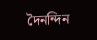দৈনন্দিন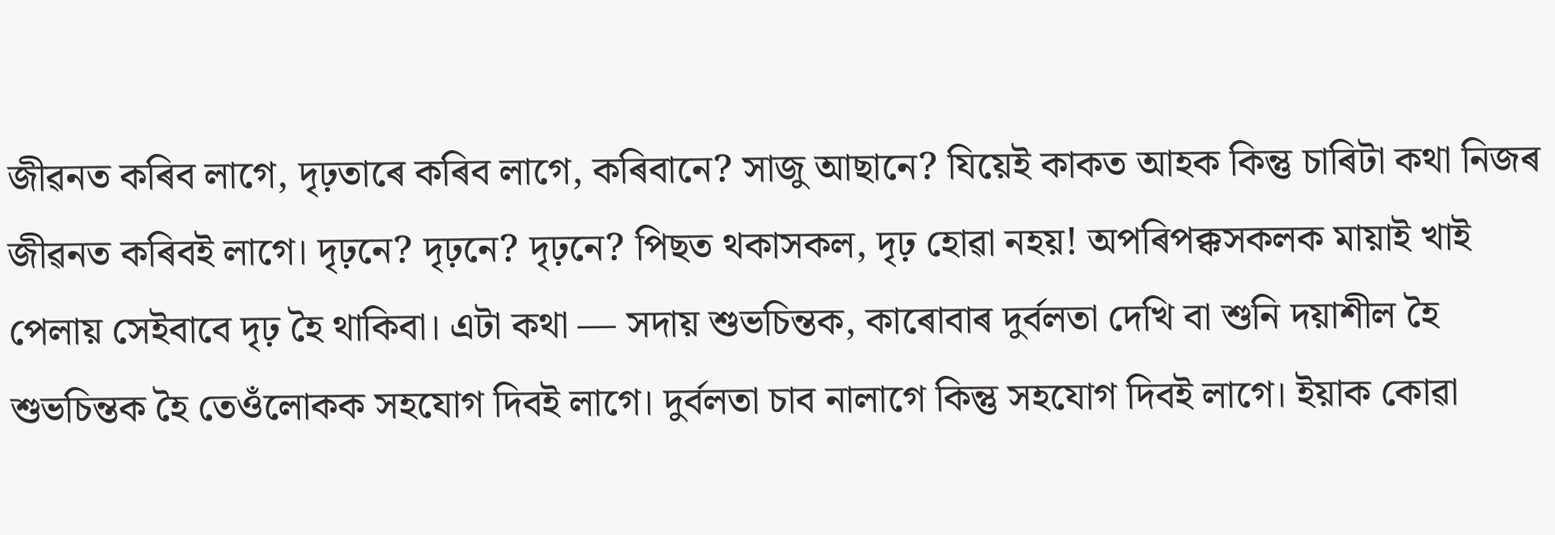জীৱনত কৰিব লাগে, দৃঢ়তাৰে কৰিব লাগে, কৰিবানে? সাজু আছানে? যিয়েই কাকত আহক কিন্তু চাৰিটা কথা নিজৰ জীৱনত কৰিবই লাগে। দৃঢ়নে? দৃঢ়নে? দৃঢ়নে? পিছত থকাসকল, দৃঢ় হোৱা নহয়! অপৰিপক্কসকলক মায়াই খাই পেলায় সেইবাবে দৃঢ় হৈ থাকিবা। এটা কথা — সদায় শুভচিন্তক, কাৰোবাৰ দুৰ্বলতা দেখি বা শুনি দয়াশীল হৈ শুভচিন্তক হৈ তেওঁলোকক সহযোগ দিবই লাগে। দুৰ্বলতা চাব নালাগে কিন্তু সহযোগ দিবই লাগে। ইয়াক কোৱা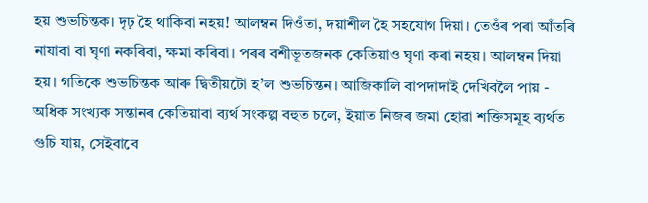হয় শুভচিন্তক। দৃঢ় হৈ থাকিবা নহয়! আলম্বন দিওঁতা, দয়াশীল হৈ সহযোগ দিয়া। তেওঁৰ পৰা আঁতৰি নাযাবা বা ঘৃণা নকৰিবা, ক্ষমা কৰিবা। পৰৰ বশীভূতজনক কেতিয়াও ঘৃণা কৰা নহয়। আলম্বন দিয়া হয়। গতিকে শুভচিন্তক আৰু দ্বিতীয়টো হ’ল শুভচিন্তন। আজিকালি বাপদাদাই দেখিবলৈ পায় - অধিক সংখ্যক সন্তানৰ কেতিয়াবা ব্যৰ্থ সংকল্প বহুত চলে, ইয়াত নিজৰ জমা হোৱা শক্তিসমূহ ব্যৰ্থত গুচি যায়, সেইবাবে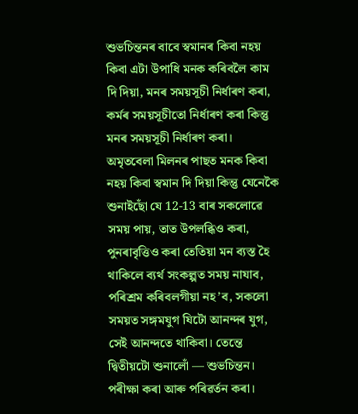শুভচিন্তনৰ বাবে স্বমানৰ কিবা নহয় কিবা এটা উপাধি মনক কৰিবলৈ কাম দি দিয়া, মনৰ সময়সূচী নিৰ্ধাৰণ কৰা, কৰ্মৰ সময়সূচীতো নিৰ্ধাৰণ কৰা কিন্তু মনৰ সময়সূচী নিৰ্ধাৰণ কৰা। অমৃতবেলা মিলনৰ পাছত মনক কিবা নহয় কিবা স্বমান দি দিয়া কিন্তু যেনেকৈ শুনাইছোঁ যে 12-13 বাৰ সকলোৱে সময় পায়, তাত উপলব্ধিও কৰা, পুনৰাবৃত্তিও কৰা তেতিয়া মন ব্যস্ত হৈ থাকিলে ব্যৰ্থ সংকল্পত সময় নাযাব, পৰিশ্ৰম কৰিবলগীয়া নহ’ব, সকলো সময়ত সঙ্গমযুগ যিটো আনন্দৰ যুগ, সেই আনন্দতে থাকিবা। তেন্তে দ্বিতীয়টো শুনালোঁ — শুভচিন্তন। পৰীক্ষা কৰা আৰু পৰিৱৰ্তন কৰা।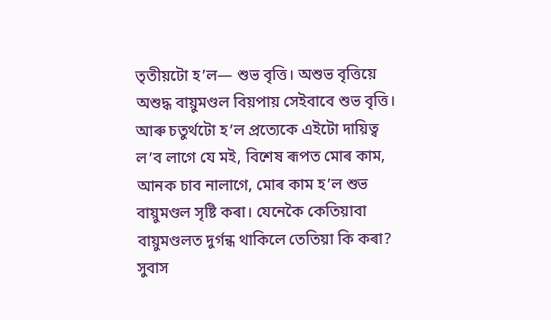তৃতীয়টো হ’ল— শুভ বৃত্তি। অশুভ বৃত্তিয়ে অশুদ্ধ বায়ুমণ্ডল বিয়পায় সেইবাবে শুভ বৃত্তি। আৰু চতুৰ্থটো হ’ল প্ৰত্যেকে এইটো দায়িত্ব ল’ব লাগে যে মই, বিশেষ ৰূপত মোৰ কাম, আনক চাব নালাগে, মোৰ কাম হ’ল শুভ বায়ুমণ্ডল সৃষ্টি কৰা। যেনেকৈ কেতিয়াবা বায়ুমণ্ডলত দুৰ্গন্ধ থাকিলে তেতিয়া কি কৰা? সুবাস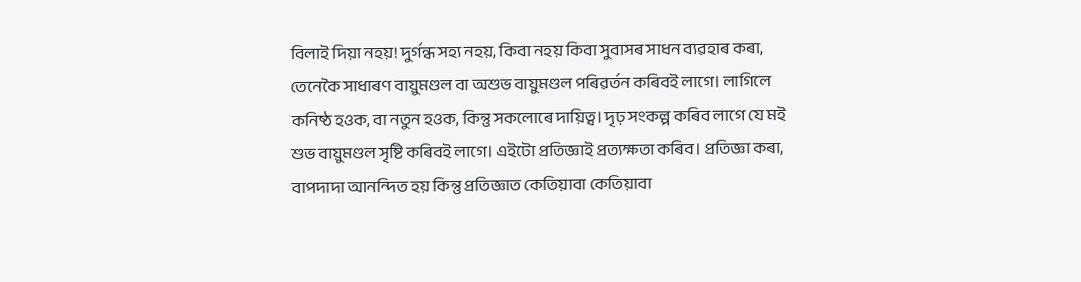বিলাই দিয়া নহয়! দুৰ্গন্ধ সহ্য নহয়, কিবা নহয় কিবা সুবাসৰ সাধন ব্যৱহাৰ কৰা, তেনেকৈ সাধাৰণ বায়ুমণ্ডল বা অশুভ বায়ুমণ্ডল পৰিৱৰ্তন কৰিবই লাগে। লাগিলে কনিষ্ঠ হওক, বা নতুন হওক, কিন্তু সকলোৰে দায়িত্ব। দৃঢ় সংকল্প কৰিব লাগে যে মই শুভ বায়ুমণ্ডল সৃষ্টি কৰিবই লাগে। এইটো প্ৰতিজ্ঞাই প্ৰত্যক্ষতা কৰিব। প্ৰতিজ্ঞা কৰা, বাপদাদা আনন্দিত হয় কিন্তু প্ৰতিজ্ঞাত কেতিয়াবা কেতিয়াবা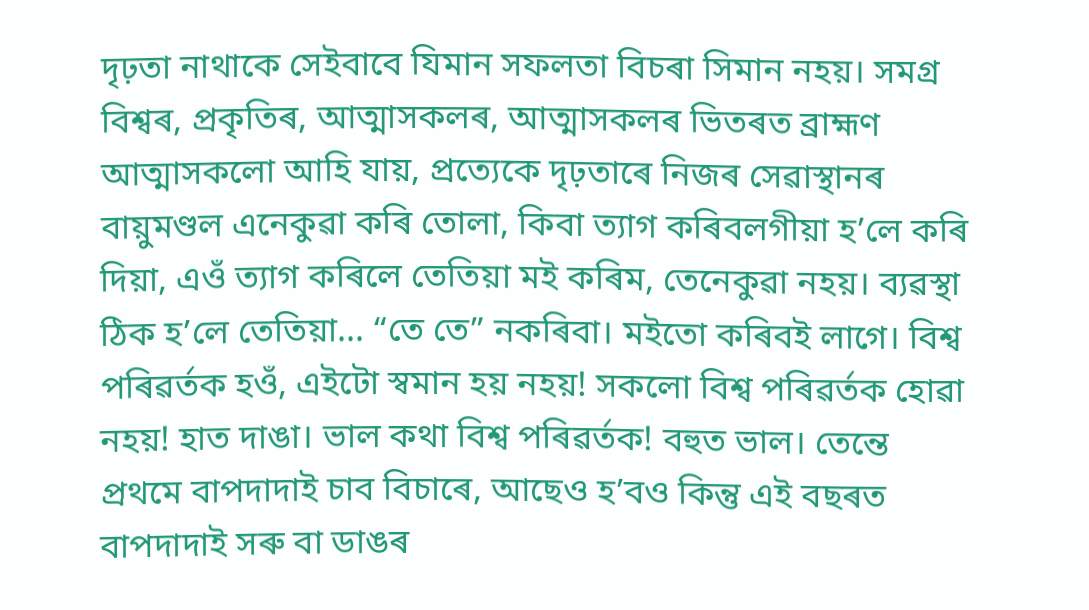দৃঢ়তা নাথাকে সেইবাবে যিমান সফলতা বিচৰা সিমান নহয়। সমগ্ৰ বিশ্বৰ, প্ৰকৃতিৰ, আত্মাসকলৰ, আত্মাসকলৰ ভিতৰত ব্ৰাহ্মণ আত্মাসকলো আহি যায়, প্ৰত্যেকে দৃঢ়তাৰে নিজৰ সেৱাস্থানৰ বায়ুমণ্ডল এনেকুৱা কৰি তোলা, কিবা ত্যাগ কৰিবলগীয়া হ’লে কৰি দিয়া, এওঁ ত্যাগ কৰিলে তেতিয়া মই কৰিম, তেনেকুৱা নহয়। ব্যৱস্থা ঠিক হ’লে তেতিয়া... “তে তে” নকৰিবা। মইতো কৰিবই লাগে। বিশ্ব পৰিৱৰ্তক হওঁ, এইটো স্বমান হয় নহয়! সকলো বিশ্ব পৰিৱৰ্তক হোৱা নহয়! হাত দাঙা। ভাল কথা বিশ্ব পৰিৱৰ্তক! বহুত ভাল। তেন্তে প্ৰথমে বাপদাদাই চাব বিচাৰে, আছেও হ’বও কিন্তু এই বছৰত বাপদাদাই সৰু বা ডাঙৰ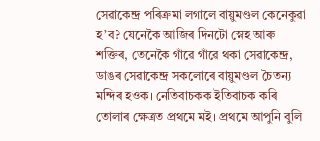সেৱাকেন্দ্ৰ পৰিক্ৰমা লগালে বায়ুমণ্ডল কেনেকুৱা হ’ব? যেনেকৈ আজিৰ দিনটো স্নেহ আৰু শক্তিৰ, তেনেকৈ গাঁৱে গাঁৱে থকা সেৱাকেন্দ্ৰ, ডাঙৰ সেৱাকেন্দ্ৰ সকলোৰে বায়ুমণ্ডল চৈতন্য মন্দিৰ হওক। নেতিবাচকক ইতিবাচক কৰি তোলাৰ ক্ষেত্ৰত প্ৰথমে মই। প্ৰথমে আপুনি বুলি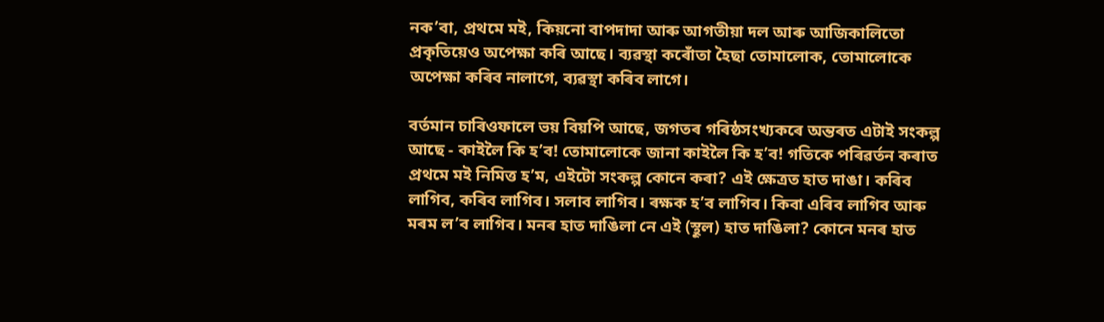নক’বা, প্ৰথমে মই, কিয়নো বাপদাদা আৰু আগতীয়া দল আৰু আজিকালিতো প্ৰকৃতিয়েও অপেক্ষা কৰি আছে। ব্যৱস্থা কৰোঁতা হৈছা তোমালোক, তোমালোকে অপেক্ষা কৰিব নালাগে, ব্যৱস্থা কৰিব লাগে।

বৰ্তমান চাৰিওফালে ভয় বিয়পি আছে, জগতৰ গৰিষ্ঠসংখ্যকৰে অন্তৰত এটাই সংকল্প আছে - কাইলৈ কি হ’ব! তোমালোকে জানা কাইলৈ কি হ’ব! গতিকে পৰিৱৰ্তন কৰাত প্ৰথমে মই নিমিত্ত হ’ম, এইটো সংকল্প কোনে কৰা? এই ক্ষেত্ৰত হাত দাঙা। কৰিব লাগিব, কৰিব লাগিব। সলাব লাগিব। ৰক্ষক হ’ব লাগিব। কিবা এৰিব লাগিব আৰু মৰম ল’ব লাগিব। মনৰ হাত দাঙিলা নে এই (স্থূল) হাত দাঙিলা? কোনে মনৰ হাত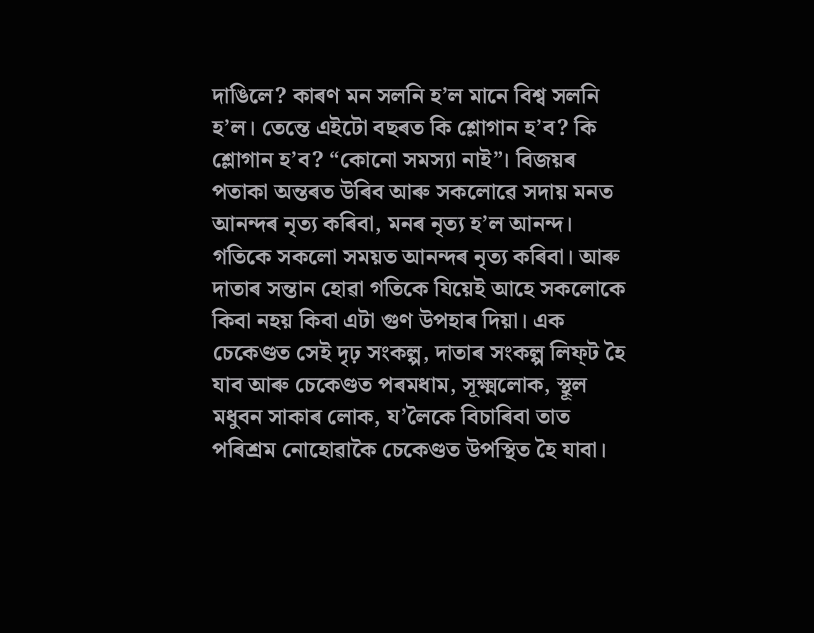দাঙিলে? কাৰণ মন সলনি হ’ল মানে বিশ্ব সলনি হ’ল। তেন্তে এইটো বছৰত কি শ্লোগান হ’ব? কি শ্লোগান হ’ব? “কোনো সমস্যা নাই”। বিজয়ৰ পতাকা অন্তৰত উৰিব আৰু সকলোৱে সদায় মনত আনন্দৰ নৃত্য কৰিবা, মনৰ নৃত্য হ’ল আনন্দ। গতিকে সকলো সময়ত আনন্দৰ নৃত্য কৰিবা। আৰু দাতাৰ সন্তান হোৱা গতিকে যিয়েই আহে সকলোকে কিবা নহয় কিবা এটা গুণ উপহাৰ দিয়া। এক চেকেণ্ডত সেই দৃঢ় সংকল্প, দাতাৰ সংকল্প লিফ্‌ট হৈ যাব আৰু চেকেণ্ডত পৰমধাম, সূক্ষ্মলোক, স্থূল মধুবন সাকাৰ লোক, য’লৈকে বিচাৰিবা তাত পৰিশ্ৰম নোহোৱাকৈ চেকেণ্ডত উপস্থিত হৈ যাবা।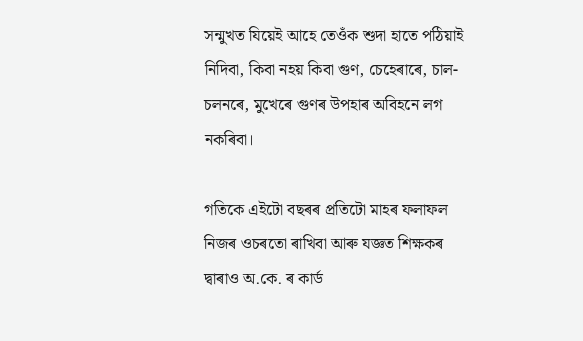সন্মুখত যিয়েই আহে তেওঁক শুদা হাতে পঠিয়াই নিদিবা, কিবা নহয় কিবা গুণ, চেহেৰাৰে, চাল-চলনৰে, মুখেৰে গুণৰ উপহাৰ অবিহনে লগ নকৰিবা।

গতিকে এইটো বছৰৰ প্ৰতিটো মাহৰ ফলাফল নিজৰ ওচৰতো ৰাখিবা আৰু যজ্ঞত শিক্ষকৰ দ্বাৰাও অ.কে. ৰ কাৰ্ড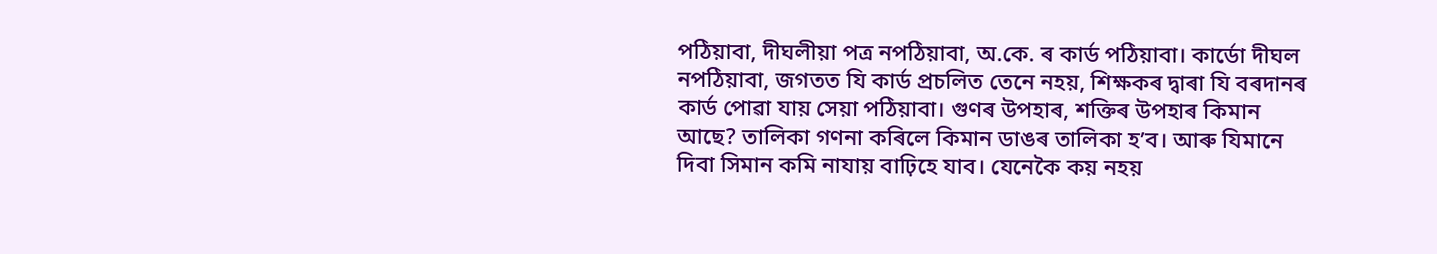পঠিয়াবা, দীঘলীয়া পত্ৰ নপঠিয়াবা, অ.কে. ৰ কাৰ্ড পঠিয়াবা। কাৰ্ডো দীঘল নপঠিয়াবা, জগতত যি কাৰ্ড প্ৰচলিত তেনে নহয়, শিক্ষকৰ দ্বাৰা যি বৰদানৰ কাৰ্ড পোৱা যায় সেয়া পঠিয়াবা। গুণৰ উপহাৰ, শক্তিৰ উপহাৰ কিমান আছে? তালিকা গণনা কৰিলে কিমান ডাঙৰ তালিকা হ’ব। আৰু যিমানে দিবা সিমান কমি নাযায় বাঢ়িহে যাব। যেনেকৈ কয় নহয়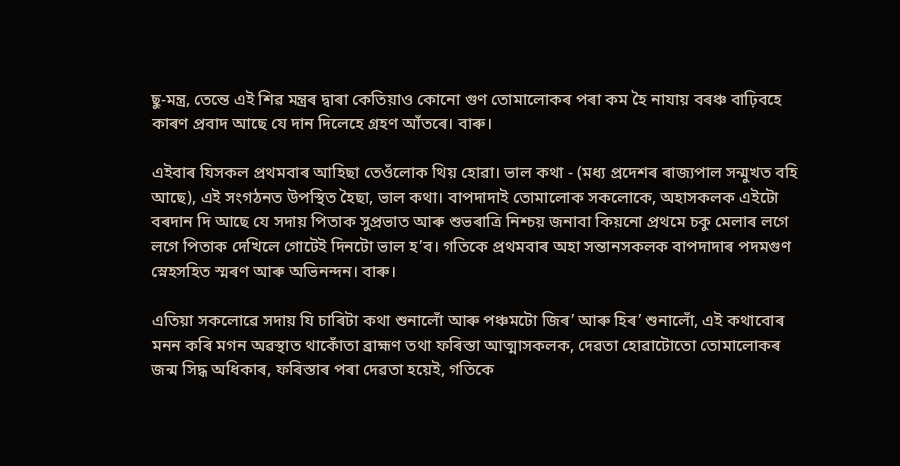ছু-মন্ত্ৰ, তেন্তে এই শিৱ মন্ত্ৰৰ দ্বাৰা কেতিয়াও কোনো গুণ তোমালোকৰ পৰা কম হৈ নাযায় বৰঞ্চ বাঢ়িবহে কাৰণ প্ৰবাদ আছে যে দান দিলেহে গ্ৰহণ আঁতৰে। বাৰু।

এইবাৰ যিসকল প্ৰথমবাৰ আহিছা তেওঁলোক থিয় হোৱা। ভাল কথা - (মধ্য প্ৰদেশৰ ৰাজ্যপাল সন্মুখত বহি আছে), এই সংগঠনত উপস্থিত হৈছা, ভাল কথা। বাপদাদাই তোমালোক সকলোকে, অহাসকলক এইটো বৰদান দি আছে যে সদায় পিতাক সুপ্ৰভাত আৰু শুভৰাত্ৰি নিশ্চয় জনাবা কিয়নো প্ৰথমে চকু মেলাৰ লগে লগে পিতাক দেখিলে গোটেই দিনটো ভাল হ’ব। গতিকে প্ৰথমবাৰ অহা সন্তানসকলক বাপদাদাৰ পদমগুণ স্নেহসহিত স্মৰণ আৰু অভিনন্দন। বাৰু।

এতিয়া সকলোৱে সদায় যি চাৰিটা কথা শুনালোঁ আৰু পঞ্চমটো জিৰ’ আৰু হিৰ’ শুনালোঁ, এই কথাবোৰ মনন কৰি মগন অৱস্থাত থাকোঁতা ব্ৰাহ্মণ তথা ফৰিস্তা আত্মাসকলক, দেৱতা হোৱাটোতো তোমালোকৰ জন্ম সিদ্ধ অধিকাৰ, ফৰিস্তাৰ পৰা দেৱতা হয়েই, গতিকে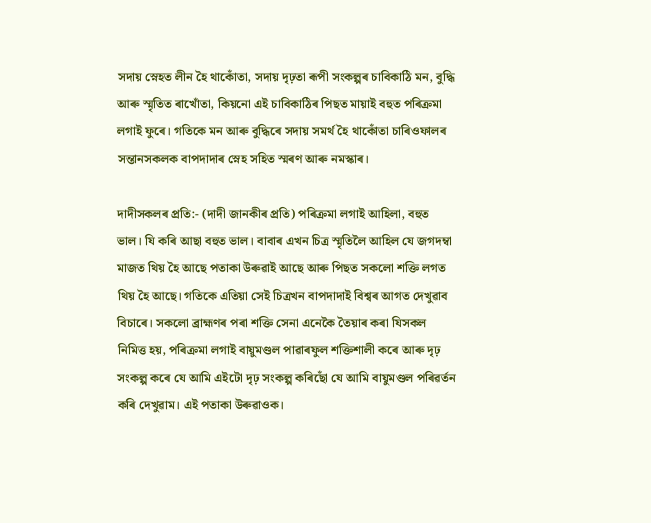সদায় স্নেহত লীন হৈ থাকোঁতা, সদায় দৃঢ়তা ৰূপী সংকল্পৰ চাবিকাঠি মন, বুদ্ধি আৰু স্মৃতিত ৰাখোঁতা, কিয়নো এই চাবিকাঠিৰ পিছত মায়াই বহুত পৰিক্ৰমা লগাই ফুৰে। গতিকে মন আৰু বুদ্ধিৰে সদায় সমৰ্থ হৈ থাকোঁতা চাৰিওফালৰ সন্তানসকলক বাপদাদাৰ স্নেহ সহিত স্মৰণ আৰু নমস্কাৰ।

দাদীসকলৰ প্ৰতি:- (দাদী জানকীৰ প্ৰতি) পৰিক্ৰমা লগাই আহিলা, বহুত ভাল। যি কৰি আছা বহুত ভাল। বাবাৰ এখন চিত্ৰ স্মৃতিলৈ আহিল যে জগদম্বা মাজত থিয় হৈ আছে পতাকা উৰুৱাই আছে আৰু পিছত সকলো শক্তি লগত থিয় হৈ আছে। গতিকে এতিয়া সেই চিত্ৰখন বাপদাদাই বিশ্বৰ আগত দেখুৱাব বিচাৰে। সকলো ব্ৰাহ্মণৰ পৰা শক্তি সেনা এনেকৈ তৈয়াৰ কৰা যিসকল নিমিত্ত হয়, পৰিক্ৰমা লগাই বায়ুমণ্ডল পাৱাৰফুল শক্তিশালী কৰে আৰু দৃঢ় সংকল্প কৰে যে আমি এইটো দৃঢ় সংকল্প কৰিছোঁ যে আমি বায়ুমণ্ডল পৰিৱৰ্তন কৰি দেখুৱাম। এই পতাকা উৰুৱাওক।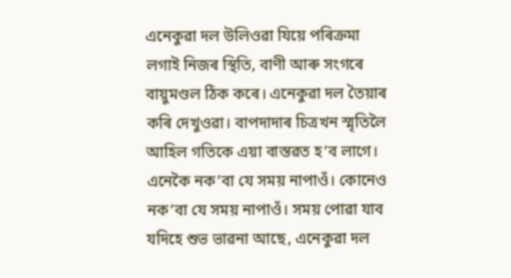এনেকুৱা দল উলিওৱা যিয়ে পৰিক্ৰমা লগাই নিজৰ স্থিতি, বাণী আৰু সংগৰে বায়ুমণ্ডল ঠিক কৰে। এনেকুৱা দল তৈয়াৰ কৰি দেখুওৱা। বাপদাদাৰ চিত্ৰখন স্মৃতিলৈ আহিল গতিকে এয়া বাস্তৱত হ’ব লাগে। এনেকৈ নক’বা যে সময় নাপাওঁ। কোনেও নক’বা যে সময় নাপাওঁ। সময় পোৱা যাব যদিহে শুভ ভাৱনা আছে, এনেকুৱা দল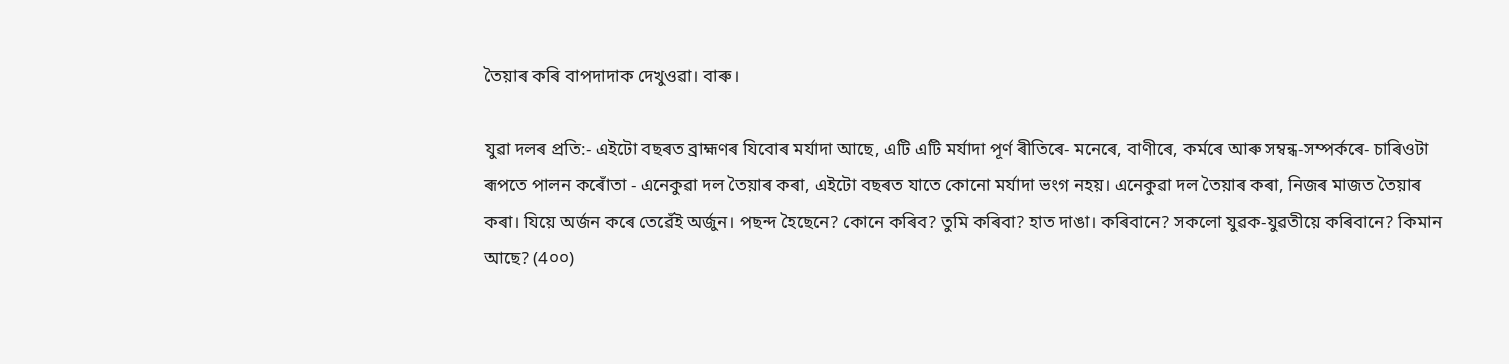তৈয়াৰ কৰি বাপদাদাক দেখুওৱা। বাৰু।

যুৱা দলৰ প্ৰতি:- এইটো বছৰত ব্ৰাহ্মণৰ যিবোৰ মৰ্যাদা আছে, এটি এটি মৰ্যাদা পূৰ্ণ ৰীতিৰে- মনেৰে, বাণীৰে, কৰ্মৰে আৰু সম্বন্ধ-সম্পৰ্কৰে- চাৰিওটা ৰূপতে পালন কৰোঁতা - এনেকুৱা দল তৈয়াৰ কৰা, এইটো বছৰত যাতে কোনো মৰ্যাদা ভংগ নহয়। এনেকুৱা দল তৈয়াৰ কৰা, নিজৰ মাজত তৈয়াৰ কৰা। যিয়ে অৰ্জন কৰে তেৱেঁই অৰ্জুন। পছন্দ হৈছেনে? কোনে কৰিব? তুমি কৰিবা? হাত দাঙা। কৰিবানে? সকলো যুৱক-যুৱতীয়ে কৰিবানে? কিমান আছে? (4০০)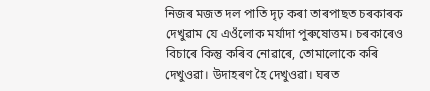নিজৰ মজত দল পাতি দৃঢ় কৰা তাৰপাছত চৰকাৰক দেখুৱাম যে এওঁলোক মৰ্যাদা পুৰুষোত্তম। চৰকাৰেও বিচাৰে কিন্তু কৰিব নোৱাৰে, তোমালোকে কৰি দেখুওৱা। উদাহৰণ হৈ দেখুওৱা। ঘৰত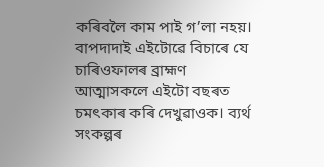কৰিবলৈ কাম পাই গ’লা নহয়। বাপদাদাই এইটোৱে বিচাৰে যে চাৰিওফালৰ ব্ৰাহ্মণ আত্মাসকলে এইটো বছৰত চমৎকাৰ কৰি দেখুৱাওক। ব্যৰ্থ সংকল্পৰ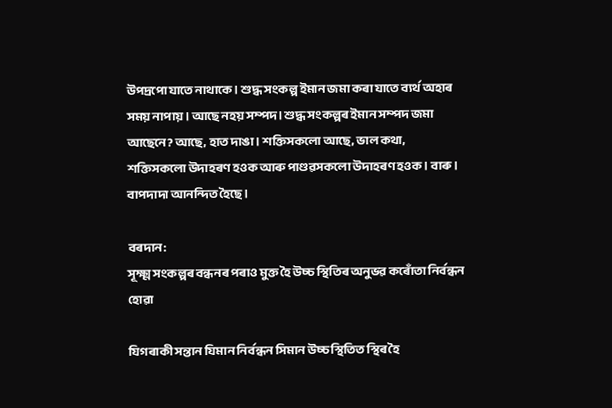উপদ্ৰপো যাতে নাথাকে। শুদ্ধ সংকল্প ইমান জমা কৰা যাতে ব্যৰ্থ অহাৰ সময় নাপায়। আছে নহয় সম্পদ। শুদ্ধ সংকল্পৰ ইমান সম্পদ জমা আছেনে? আছে, হাত দাঙা। শক্তিসকলো আছে, ভাল কথা, শক্তিসকলো উদাহৰণ হওক আৰু পাণ্ডৱসকলো উদাহৰণ হওক। বাৰু। বাপদাদা আনন্দিত হৈছে।

বৰদান:
সূক্ষ্ম সংকল্পৰ বন্ধনৰ পৰাও মুক্ত হৈ উচ্চ স্থিতিৰ অনুভৱ কৰোঁতা নিৰ্বন্ধন হোৱা

যিগৰাকী সন্তান যিমান নিৰ্বন্ধন সিমান উচ্চ স্থিতিত স্থিৰ হৈ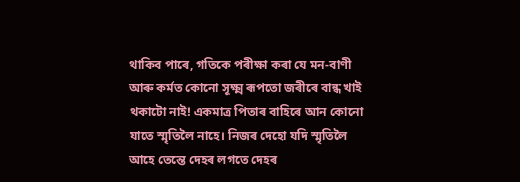থাকিব পাৰে, গতিকে পৰীক্ষা কৰা যে মন-বাণী আৰু কৰ্মত কোনো সূক্ষ্ম ৰূপতো জৰীৰে বান্ধ খাই থকাটো নাই! একমাত্ৰ পিতাৰ বাহিৰে আন কোনো যাতে স্মৃতিলৈ নাহে। নিজৰ দেহো যদি স্মৃতিলৈ আহে তেন্তে দেহৰ লগতে দেহৰ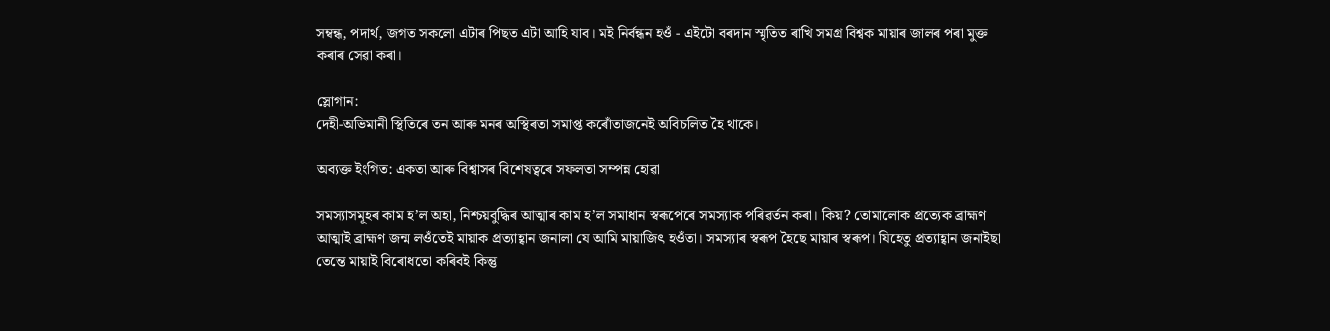সম্বন্ধ, পদাৰ্থ, জগত সকলো এটাৰ পিছত এটা আহি যাব। মই নিৰ্বন্ধন হওঁ - এইটো বৰদান স্মৃতিত ৰাখি সমগ্ৰ বিশ্বক মায়াৰ জালৰ পৰা মুক্ত কৰাৰ সেৱা কৰা।

স্লোগান:
দেহী-অভিমানী স্থিতিৰে তন আৰু মনৰ অস্থিৰতা সমাপ্ত কৰোঁতাজনেই অবিচলিত হৈ থাকে।

অব্যক্ত ইংগিত: একতা আৰু বিশ্বাসৰ বিশেষত্বৰে সফলতা সম্পন্ন হোৱা

সমস্যাসমূহৰ কাম হ’ল অহা, নিশ্চয়বুদ্ধিৰ আত্মাৰ কাম হ’ল সমাধান স্বৰূপেৰে সমস্যাক পৰিৱৰ্তন কৰা। কিয়? তোমালোক প্ৰত্যেক ব্ৰাহ্মণ আত্মাই ব্ৰাহ্মণ জন্ম লওঁতেই মায়াক প্ৰত্যাহ্বান জনালা যে আমি মায়াজিৎ হওঁতা। সমস্যাৰ স্বৰূপ হৈছে মায়াৰ স্বৰূপ। যিহেতু প্ৰত্যাহ্বান জনাইছা তেন্তে মায়াই বিৰোধতো কৰিবই কিন্তু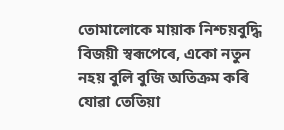তোমালোকে মায়াক নিশ্চয়বুদ্ধি বিজয়ী স্বৰূপেৰে, একো নতুন নহয় বুলি বুজি অতিক্ৰম কৰি যোৱা তেতিয়া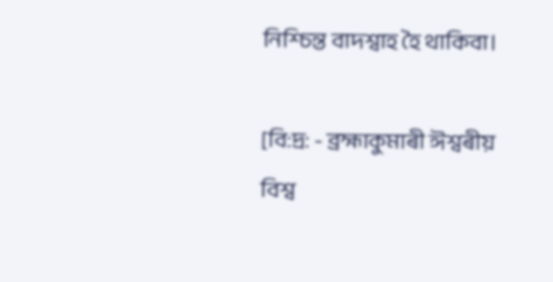নিশ্চিন্ত বাদশ্বাহ হৈ থাকিবা।

[বি:দ্ৰ: - ব্ৰহ্মাকুমাৰী ঈশ্বৰীয় বিশ্ব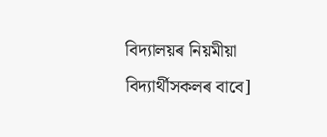বিদ্যালয়ৰ নিয়মীয়া বিদ্যাৰ্থীসকলৰ বাবে]